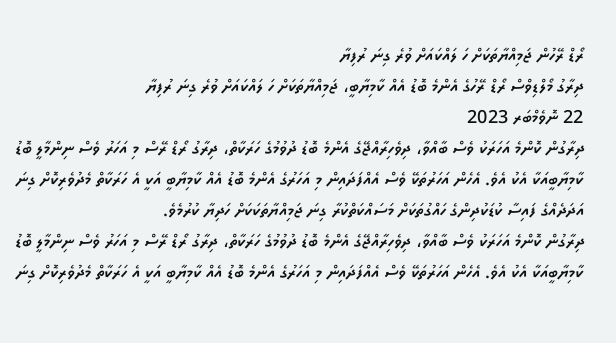ރޯޑް ރޭހުން ޖަމިއްޔާތަކަށް ހަ ލައްކައަށް ވުރެ ގިނަ ރުފިޔާ
ދިރާގު މޯލްޑިވްސް ރޯޑް ރޭހުގެ އެންމެ ބޮޑު އެއް ކާމިޔާބީ، ޖަމިއްޔާތަކަށް ހަ ލައްކައަށް ވުރެ ގިނަ ރުފިޔާ
22 ނޮވެމްބަރ 2023
ދިރާގުން ކޮންމެ އަހަރަކު ވެސް ބާއްވާ، ދިވެހިރާއްޖޭގެ އެންމެ ބޮޑު ދުވުމުގެ ހަރަކާތް، ދިރާގު ރޯޑް ރޭސް މި އަހަރު ވެސް ނިންމާލީ ބޮޑު ކާމިޔާބީއަކާ އެކު އެވެ. އެހެން އަހަރުތަކޭ ވެސް އެއްފަދައިން މި އަހަރުގެ އެންމެ ބޮޑު އެއް ކާމިޔާބީ އަކީ އެ ހަރަކާތް މެދުވެރިކޮށް ގިނަ އަދަދެއްގެ ފައިސާ ކުޑަކުދިންގެ ހައްގުތަކަށް މަސައްކަތްކުރާ ގިނަ ޖަމިއްޔާތަކަކަށް ހަދިޔާ ކުރުމެވެ.
ދިރާގުން ކޮންމެ އަހަރަކު ވެސް ބާއްވާ، ދިވެހިރާއްޖޭގެ އެންމެ ބޮޑު ދުވުމުގެ ހަރަކާތް، ދިރާގު ރޯޑް ރޭސް މި އަހަރު ވެސް ނިންމާލީ ބޮޑު ކާމިޔާބީއަކާ އެކު އެވެ. އެހެން އަހަރުތަކޭ ވެސް އެއްފަދައިން މި އަހަރުގެ އެންމެ ބޮޑު އެއް ކާމިޔާބީ އަކީ އެ ހަރަކާތް މެދުވެރިކޮށް ގިނަ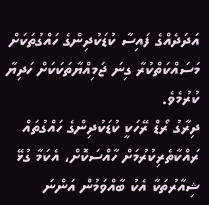އަދަދެއްގެ ފައިސާ ކުޑަކުދިންގެ ހައްގުތަކަށް މަސައްކަތްކުރާ ގިނަ ޖަމިއްޔާތަކަކަށް ހަދިޔާ ކުރުމެވެ.
ދިރާގު ރޯޑް ރޭހަކީ ކުޑަކުދިންގެ ހައްގުތައް ރައްކާތެރިކުރުމަށް ހާއްސަކޮށް، އެކަމާ ގުޅޭ ޝިއާރުތަކާ އެކު ބާއްވަމުން އަންނަ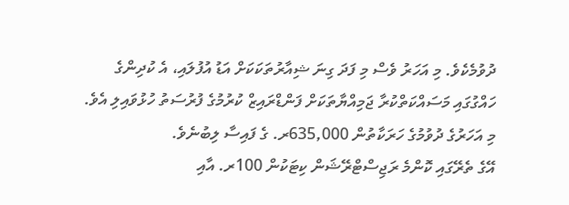ދުވުމެކެވެ. މި އަހަރު ވެސް މި ފަދަ ގިނަ ޝިއާރުތަކަކަށް އަޑު އުފުލައި، އެ ކުދިންގެ ހައްގުގައި މަސައްކަތްކުރާ ޖަމިއްޔާތަކަށް ފަންޑްރައިޒް ކުރުމުގެ ފުރުސަތު ހުޅުވައިލި އެވެ.
މި އަހަރުގެ ދުވުމުގެ ހަރަކާތުން 635,000ރ. ގެ ފައިސާ ލިބުނެވެ.
އޭގެ ތެރޭގައި ކޮންމެ ރަޖިސްޓްރޭޝަން ކިޓަކުން 100ރ. އާއި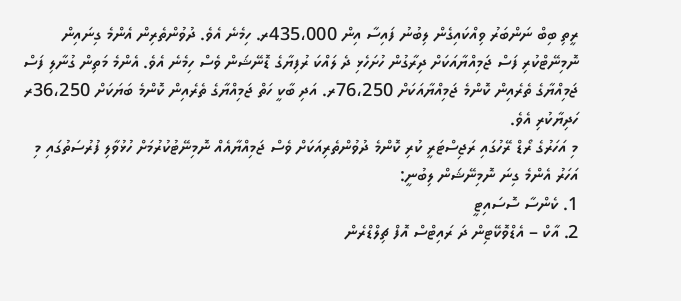ރީތި ބިބް ނަންބަރު ވިއްކައިގެން ލިބުނު ފައިސާ އިން 435،000ރ. ހިމެނެ އެވެ. ދުވުންތެރިން އެންމެ ގިނައިން ނޮމިނޭޓްކުރި ފަސް ޖަމިއްޔާއަކަށް ދިރާގުން ހުށަހެޅި ދެ ލައްކަ ރުފިޔާގެ ޑޮނޭޝަން ވެސް ހިމެނެ އެވެ. އެންމެ މަތިން ގުނާލި ފަސް ޖަމިއްޔާގެ ތެރެއިން ކޮންމެ ޖަމިއްޔާއަކަށް 76،250ރ. އަދި ބާކީ ހަތް ޖަމިއްޔާގެ ތެރެއިން ކޮންމެ ބަޔަކަށް 36،250ރ ހަދިޔާކުރި އެވެ.
މި އަހަރުގެ ރޯޑް ރޭހުގައި ރަޖިސްޓަރީ ކުރި ކޮންމެ ދުވުންތެރިއަކަށް ވެސް ޖަމިއްޔާއެއް ނޮމިނޭޓުކުރުމަށް ހުޅުވާލި ފުރުސަތުގައި މި އަހަރު އެންމެ ގިނަ ނޮމިނޭޝަން ލިބުނީ:
1. ކެންސާ ސޮސައިޓީ
2. އާކް – އެޑްވޮކޭޓިން ދަ ރައިޓްސް އޮފް ޗިލްޑްރެން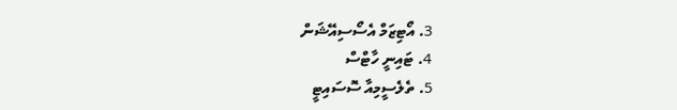3. އޯޓިޒަމް އެސޯސިއޭޝަން
4. ޓައިނީ ހާޓްސް
5. ތެލެސީމިއާ ސޮސައިޓީ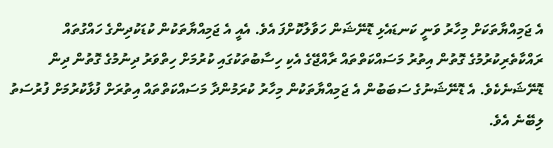އެ ޖަމިއްޔާތަކަށް މިހާރު ވަނީ ކަނޑައެޅި ޑޮނޭޝަން ހަވާލުކޮށްފަ އެވެ. އެއީ އެ ޖަމިއްޔާތަކުން ކުޑަކުދިންގެ ހައްގުތައް ރައްކާތެރިކުރުމުގެ ގޮތުން އިތުރު މަސައްކަތްތައް ރާއްޖޭގެ އެކި ހިސާބުތަކުގައި ކުރުމަށް ހިތްވަރު ދިނުމުގެ ގޮތުން ދިން ޑޮނޭޝަނެކެވެ. އެ ޑޮނޭޝަނުގެ ސަބަބުން އެ ޖަމިއްޔާތަކުން މިހާރު ކުރަމުންދާ މަސައްކަތްތައް އިތުރަށް ފުޅާކުރުމަށް ފުރުސަތު ލިބޭނެ އެވެ.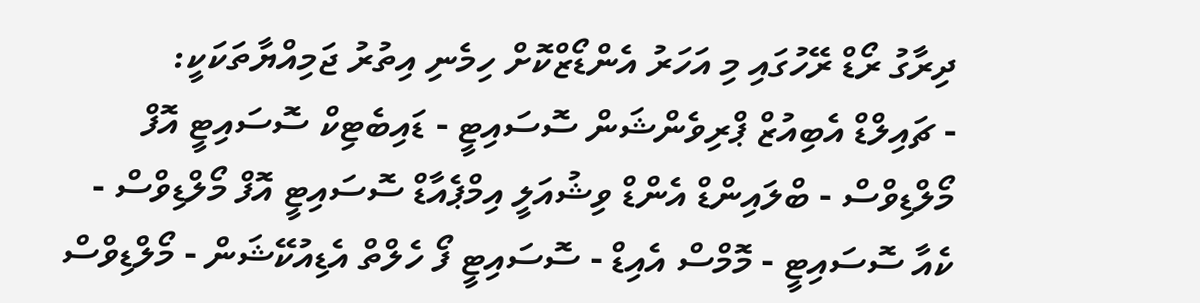ދިރާގު ރޯޑް ރޭހުގައި މި އަހަރު އެންޑޯޒްކޮށް ހިމެނި އިތުރު ޖަމިއްޔާތަކަކީ:
- ޗައިލްޑް އެބިއުޒް ޕްރިވެންޝަން ސޮސައިޓީ - ޑައިބެޓިކް ސޮސައިޓީ އޮފް މޯލްޑިވްސް - ބްލައިންޑް އެންޑް ވިޝުއަލީ އިމްޕެއާޑް ސޮސައިޓީ އޮފް މޯލްޑިވްސް - ކެއާ ސޮސައިޓީ - މޮމްސް އެއިޑް - ސޮސައިޓީ ފޯ ހެލްތް އެޑިއުކޭޝަން - މޯލްޑިވްސް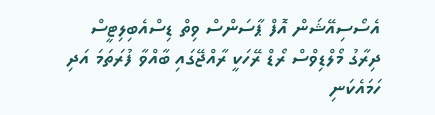އެސޯސިއޭޝަން އޮފް ޕާސަންސް ވިތް ޑިސްއެބިލިޓީސް
ދިރާގު މޯލްޑިވްސް ރޯޑް ރޭހަކީ ރާއްޖޭގައި ބާއްވާ ފުރަތަމަ އަދި ހަމައެކަނި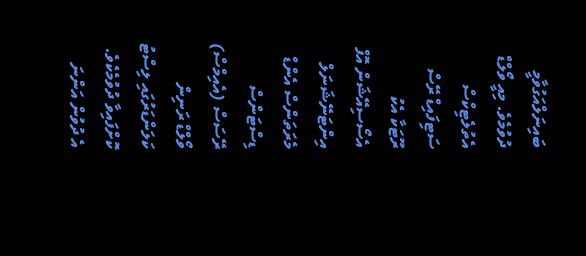ބައިނަލްއަގުވާމީ ދުވުމެވެ. މިއީ ވޯލްޑް އެތުލެޓިކްސް ސަޓިފައިޑް ރޭސް ރޫޓަކާ އެކު އެސޯސިއޭޝަން އޮފް އިންޓަނޭޝަނަލް މެރަތަންސް އެންޑް ޑިސްޓަންސް ރޭސަސް (އެއިމްސް) ވޯލްޑް ރަނިން ކަލަންޑަރުގައި ލިސްޓު ކޮށްފައިވާ ދުވުމެކެވެ.
އެ ދުވުން އަންނަ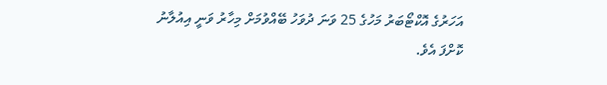އަހަރުގެ އޮކްޓޯބަރު މަހުގެ 25 ވަނަ ދުވަހު ބޭއްވުމަށް މިހާރު ވަނީ އިއުލާނު ކޮށްފަ އެވެ.